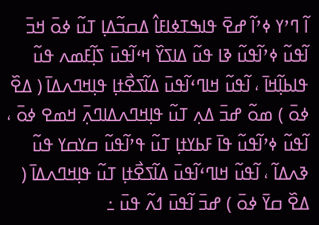ߊ߬ ߣߴߌ ߦߴߊ߬ ߝߐ߫ ߟߊߒߠߦߊߓߊ߮ ߡߛߏ߬ߡߊ߲ ߠߎ߬ ߦߋ߫ ߞߏ߫ ߊ߬ߟߎ߬ ߦߴߊ߬ߟߎ߬ ߢߊ ߟߎ߬ ߡߊߖߌ߰ ߞߵߊ߬ߟߎ߫ ߖߊ߲߬ߓߘߍ ߟߎ߬ ߟߊߕߊ߲߬ߞߊ߫ ، ߊ߬ߟߎ߬ ߞߊߣߵߊ߬ߟߎ߫ ߡߊ߬ߖߐ߯ߙߊ߲ ߟߊ߲ߞߣߍߡߊ߫ ( ߡߐ߰ ߦߋ߫ ) ߘߋ߬ ߝߏ߫ ߡߍ߲ ߠߎ߬ ߟߊ߲ߞߣߍߡߊߣߍ߲߫ ߞߘߐ ߦߋ߫ ، ߊ߬ߟߎ߬ ߦߴߊ߬ߟߎ߬ ߟߊ߫ ߓߕߌߙߊ߲ ߠߎ߬ ߟߴߊ߬ߟߎ߬ ߛߌߛߌ ߟߎ߬ ߢߍߡߊ߬ ، ߊ߬ߟߎ߬ ߞߊߣߵߊ߬ߟߎ߫ ߡߊ߬ߖߐ߯ߙߊ߲ ߠߎ߬ ߟߊ߲ߞߣߍߡߊ߫ ( ߡߐ߰ ߛߌ߫ ߦߋ߫ ) ߝߏ߫ ߊ߬ߟߎ߫ ߗߍ߬ ߟߎ߫ ߸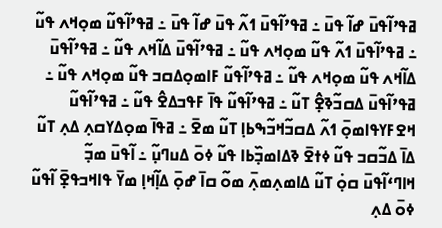ߥߟߴߊ߬ߟߎ߫ ߝߊ߬ ߟߎ߫ ߸ ߥߟߴߊ߬ߟߎ߫ ߗߍ߬ ߟߎ߫ ߝߊ߬ ߟߎ߫ ߸ ߥߟߴߊ߬ߟߎ߬ ߘߋ߲ߞߍ ߟߎ߬ ߸ ߥߟߴߊ߬ߟߎ߫ ߗߍ߬ ߟߎ߬ ߘߋ߲ߞߍ ߟߎ߬ ߸ ߥߟߴߊ߬ߟߎ߫ ߡߊ߬ߞߍ ߟߎ߬ ߸ ߥߟߴߊ߬ߟߎ߫ ߡߊ߬ߞߍ ߟߎ߬ ߘߋ߲ߞߍ ߟߎ߬ ߸ ߥߟߴߊ߬ߟߎ߬ ߓߊߘߋ߲ߡߛߏ ߟߎ߬ ߘߋ߲ߞߍ ߟߎ߬ ߸ ߥߟߴߊ߬ߟߎ߫ ߡߛߏ߬ߢߐ߲߮ ߠߎ߬ ߸ ߥߟߴߊ߬ߟߎ߬ ߟߊ߫ ߓߟߏߡߐ߮ ߟߎ߬ ߸ ߥߟߴߊ߬ߟߎ߬ ߞߐߓߌߟߊߘߋ߲߫ ߗߍ߬ ߡߛߏ߬ߞߏ߬ߒߕߊ߲ ߠߎ߬ ߘߐ߫ ߸ ߥߟߊ߫ ߘߋ߲ߡߌߛߍ߲ ߡߍ߲ ߠߎ߬ ߡߊ߫ ߡߏ߬ߛߏ ߟߎ߬ ߦߙߐ߫ ߢߡߊߘߏ߲߰ߕߊ ߟߎ߬ ߦߋ߫ ߡߎߣߎ߲߬ ߸ ߊ߬ߟߎ߫ ߘߏ߲߬ ߞߊߣߵߊ߬ߟߎ߫ ߛߋ߲߭ ߠߎ߬ ߡߊߘߍ߲ߘߍ߲߫ ߘߋ߬ ߛߊ߫ ߝߋ߲߫ ߡߊ߲߬ߞߊ߲ ߘߌ߫ ߟߊߞߏߟߐ߲߫ ߊ߬ߟߎ߬ ߦߋ߫ ߡߍ߲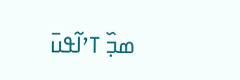ߘߏ߲߰ ߠߴߊ߬ߟߎ߫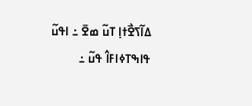ߡߊ߬ߖߐ߯ߙߊ߲ ߠߎ߬ ߘߐ߫ ߸ ߊߟߎ߬ ߟߊߒߠߦߊߓߊ߮ ߟߎ߬ ߸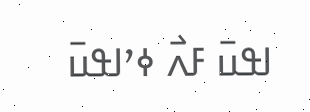ߊߟߎ߫ ߓߍ߯ ߦߴߊߟߎ߫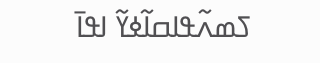ߖߘߍ߬ߟߊߛߊ߬ߦߌ߬ ߊߟߊ߫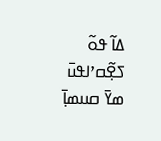ߡߊ߬ ߟߋ߬ ߖߐ߲߬ߛߴߊߟߎ߫ ߘߌ߫ ߛߎߘߊ߲߫